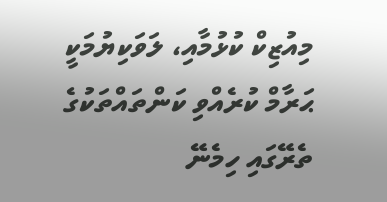މިއުޒިކް ކުޅުމާއި، ލަވަކިޔުމަކީ ޙަރާމް ކުރެއްވި ކަންތައްތަކުގެ ތެރޭގައި ހިމެނޭ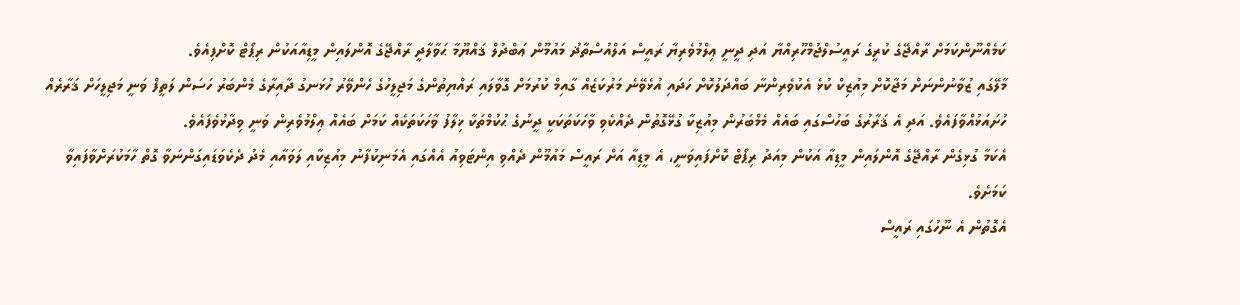ކަމެއްނޫންކަމަށް ރާއްޖޭގެ ކުރީގެ ރައީސުލްޖުމްހޫރިއްޔާ އަދި ދީނީ ޢިލްމުވެރިޔާ ރައީސް އަލްއުސްތާޛު މައުމޫން ޢަބްދުލް ޤައްޔޫމާ ޙަވާލާދީ ރާއްޖޭގެ އޮންލައިން މީޑިއާއަކުން ރިޕޯޓް ކޮށްފިއެވެ.
މާލޭގައި ޒުވާނުންނަށް މަޖާކޮށް މިއުޒިކް ކުޅެ އެކުވެރިންނާ ބައްދަލުކޮށް ހަދައި އުޅެވޭނެ މަރުކަޒެއް ގާއިމް ކުރުމަށް ގޮވާލައި ރައްޔިތުންގެ މަޖިލީހުގެ ހެންވޭރު ހުޅަނގު ދާއިރާގެ މެންބަރު ހަސަން ލަތީފް ވަނީ މަޖިލީހަށް ޤަރާރެއް ހުށައަޅުއްވާފައެވެ. އަދި އެ ޤަރާރުގެ ބަހުސްގައި ބައެއް މެމްބަރުން މިއުޒިކާ ގުޅޭގޮތުން ދެއްކެވި ވާހަކަތަކަކީ ދީނުގެ ޙުކުމްތަކާ ޚިލާފު ވާހަކަތަކެއް ކަމަށް ބައެއް ޢިލްމުވެރިން ވަނީ ވިދާޅުވެފައެވެ.
އެކަމާ ގުޅިގެން ރާއްޖޭގެ އޮންލައިން މީޑިއާ އަކުން މިއަދު ރިޕޯޓް ކޮށްފައިވަނީ، އެ މީޑިއާ އަށް ރައީސް މައުމޫން ދެއްވި އިންޓަވިއު އެއްގައި އެމަނިކުފާނު މިއުޒިކާއި ލަވައާއި މެދު ދެކެވަޑައިގަންނަވާ ގޮތް ހާމަކުރަށްވާފައިވާ ކަމަށެވެ.
އެގޮތުން އެ ނޫހުގައި ރައީސް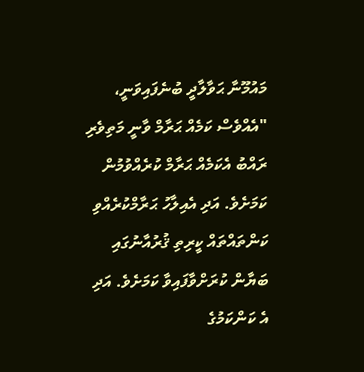މައުމޫނާ ޙަވާލާދީ ބުނެފައިވަނީ، "އެއްވެސް ކަމެއް ޙަރާމް ވާނީ މަތިވެރި ރައްބު އެކަމެއް ޙަރާމް ކުރެއްވުމުން ކަމަށެވެ. އަދި އެއިލާހު ޙަރާމްކުރެއްވި ކަންތައްތައް ކީރިތި ޤުރުއާނުގައި ބަޔާން ކުރަށްވާފައިވާ ކަމަށެވެ. އަދި އެ ކަންކަމުގެ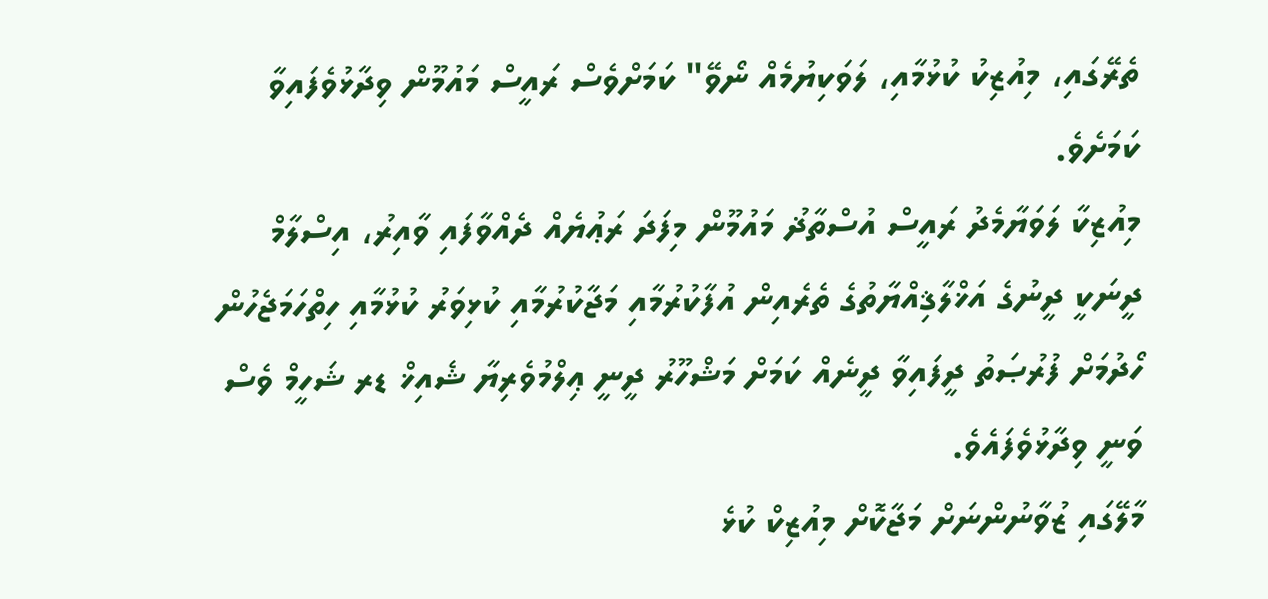ތެރޭގައި، މިއުޒިކު ކުޅުމާއި، ލަވަކިޔުމެއް ނޯވޭ" ކަމަށްވެސް ރައީސް މައުމޫން ވިދާޅުވެފައިވާ ކަމަށެވެ.
މިއުޒިކާ ލަވަޔާމެދު ރައީސް އުސްތާޛު މައުމޫން މިފަދަ ރަޢުޔެއް ދެއްވާފައި ވާއިރު، އިސްލާމް ދީނަކީ ދީނުގެ އަޚްލާޤިއްޔާތުގެ ތެރެއިން އުފާކުރުމާއި މަޖާކުރުމާއި ކުޅިވަރު ކުޅުމާއި ހިތްހަމަޖެހުން ހޯދުމަށް ފުރުޞަތު ދީފައިވާ ދީނެއް ކަމަށް މަޝްހޫރު ދީނީ ޢިލްމުވެރިޔާ ޝެއިޚް ޑރ ޝަހީމް ވެސް ވަނީ ވިދާޅުވެފައެވެ.
މާލޭގައި ޒުވާނުންނަށް މަޖާކޮށް މިއުޒިކް ކުޅެ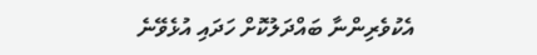އެކުވެރިންނާ ބައްދަލުކޮށް ހަދައި އުޅެވޭނެ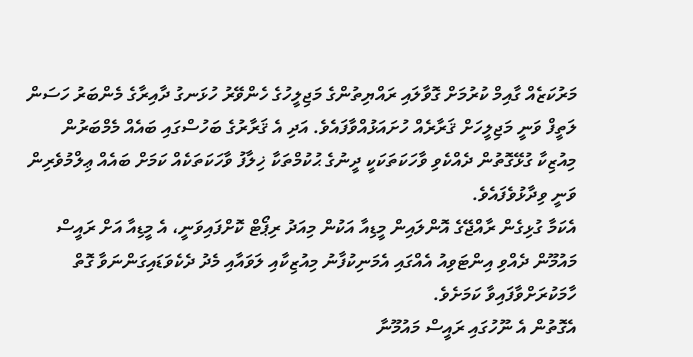މަރުކަޒެއް ގާއިމް ކުރުމަށް ގޮވާލައި ރައްޔިތުންގެ މަޖިލީހުގެ ހެންވޭރު ހުޅަނގު ދާއިރާގެ މެންބަރު ހަސަން ލަތީފް ވަނީ މަޖިލީހަށް ޤަރާރެއް ހުށައަޅުއްވާފައެވެ. އަދި އެ ޤަރާރުގެ ބަހުސްގައި ބައެއް މެމްބަރުން މިއުޒިކާ ގުޅޭގޮތުން ދެއްކެވި ވާހަކަތަކަކީ ދީނުގެ ޙުކުމްތަކާ ޚިލާފު ވާހަކަތަކެއް ކަމަށް ބައެއް ޢިލްމުވެރިން ވަނީ ވިދާޅުވެފައެވެ.
އެކަމާ ގުޅިގެން ރާއްޖޭގެ އޮންލައިން މީޑިއާ އަކުން މިއަދު ރިޕޯޓް ކޮށްފައިވަނީ، އެ މީޑިއާ އަށް ރައީސް މައުމޫން ދެއްވި އިންޓަވިއު އެއްގައި އެމަނިކުފާނު މިއުޒިކާއި ލަވައާއި މެދު ދެކެވަޑައިގަންނަވާ ގޮތް ހާމަކުރަށްވާފައިވާ ކަމަށެވެ.
އެގޮތުން އެ ނޫހުގައި ރައީސް މައުމޫނާ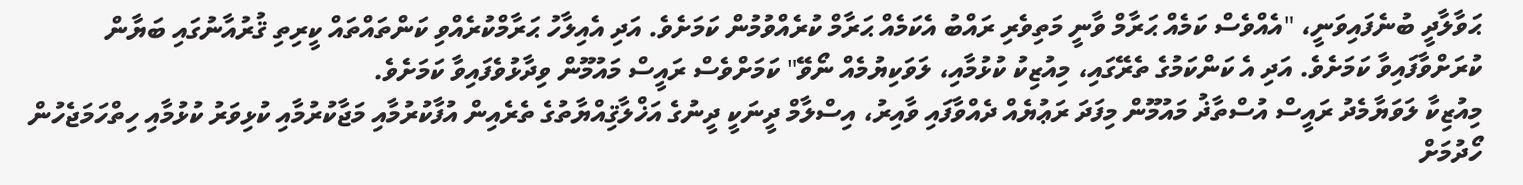ޙަވާލާދީ ބުނެފައިވަނީ، "އެއްވެސް ކަމެއް ޙަރާމް ވާނީ މަތިވެރި ރައްބު އެކަމެއް ޙަރާމް ކުރެއްވުމުން ކަމަށެވެ. އަދި އެއިލާހު ޙަރާމްކުރެއްވި ކަންތައްތައް ކީރިތި ޤުރުއާނުގައި ބަޔާން ކުރަށްވާފައިވާ ކަމަށެވެ. އަދި އެ ކަންކަމުގެ ތެރޭގައި، މިއުޒިކު ކުޅުމާއި، ލަވަކިޔުމެއް ނޯވޭ" ކަމަށްވެސް ރައީސް މައުމޫން ވިދާޅުވެފައިވާ ކަމަށެވެ.
މިއުޒިކާ ލަވަޔާމެދު ރައީސް އުސްތާޛު މައުމޫން މިފަދަ ރަޢުޔެއް ދެއްވާފައި ވާއިރު، އިސްލާމް ދީނަކީ ދީނުގެ އަޚްލާޤިއްޔާތުގެ ތެރެއިން އުފާކުރުމާއި މަޖާކުރުމާއި ކުޅިވަރު ކުޅުމާއި ހިތްހަމަޖެހުން ހޯދުމަށް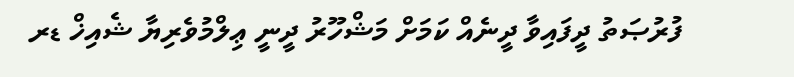ފުރުޞަތު ދީފައިވާ ދީނެއް ކަމަށް މަޝްހޫރު ދީނީ ޢިލްމުވެރިޔާ ޝެއިޚް ޑރ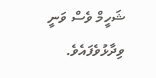ޝަހީމް ވެސް ވަނީ ވިދާޅުވެފައެވެ.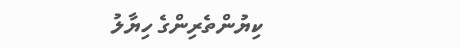ކިޔުންތެރިންގެ ހިޔާލު